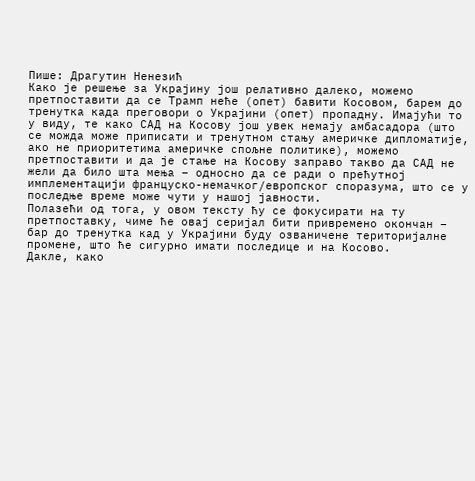Пише: Драгутин Ненезић
Како је решење за Украјину још релативно далеко, можемо претпоставити да се Трамп неће (опет) бавити Косовом, барем до тренутка када преговори о Украјини (опет) пропадну. Имајући то у виду, те како САД на Косову још увек немају амбасадора (што се можда може приписати и тренутном стању америчке дипломатије, ако не приоритетима америчке спољне политике), можемо претпоставити и да је стање на Косову заправо такво да САД не жели да било шта мења – односно да се ради о прећутној имплементацији француско-немачког/европског споразума, што се у последње време може чути у нашој јавности.
Полазећи од тога, у овом тексту ћу се фокусирати на ту претпоставку, чиме ће овај серијал бити привремено окончан – бар до тренутка кад у Украјини буду озваничене територијалне промене, што ће сигурно имати последице и на Косово.
Дакле, како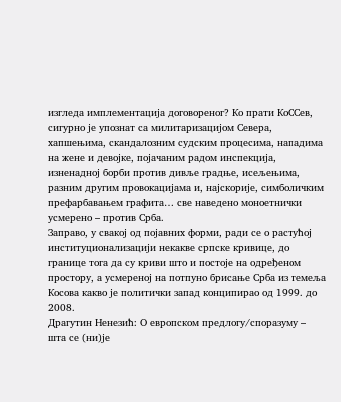изгледа имплементација договореног? Ко прати КоССев, сигурно је упознат са милитаризацијом Севера, хапшењима, скандалозним судским процесима, нападима на жене и девојке, појачаним радом инспекција, изненадној борби против дивље градње, исељењима, разним другим провокацијама и, најскорије, симболичким префарбавањем графита… све наведено моноетнички усмерено – против Срба.
Заправо, у свакој од појавних форми, ради се о растућој институционализацији некакве српске кривице, до границе тога да су криви што и постоје на одређеном простору, а усмереној на потпуно брисање Срба из темеља Косова какво је политички запад конципирао од 1999. до 2008.
Драгутин Ненезић: О европском предлогу/споразуму – шта се (ни)је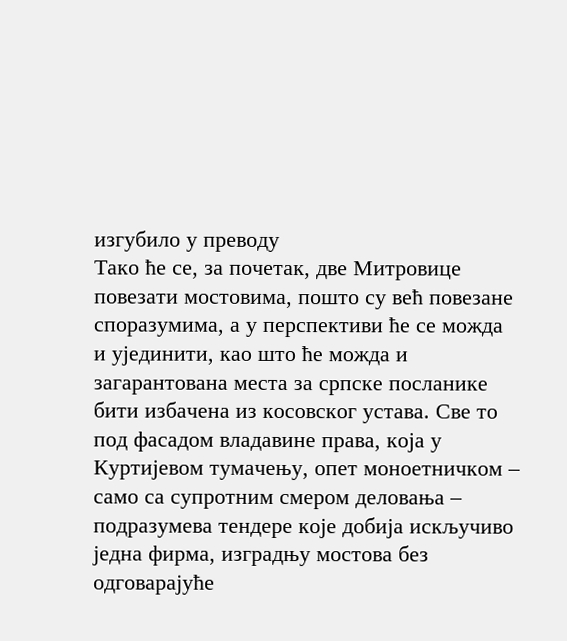изгубило у преводу
Тако ће се, за почетак, две Митровице повезати мостовима, пошто су већ повезане споразумима, а у перспективи ће се можда и ујединити, као што ће можда и загарантована места за српске посланике бити избачена из косовског устава. Све то под фасадом владавине права, која у Куртијевом тумачењу, опет моноетничком – само са супротним смером деловања – подразумева тендере које добија искључиво једна фирма, изградњу мостова без одговарајуће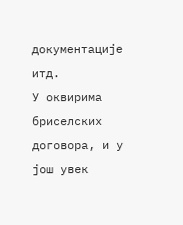документације итд.
У оквирима бриселских договора, и у још увек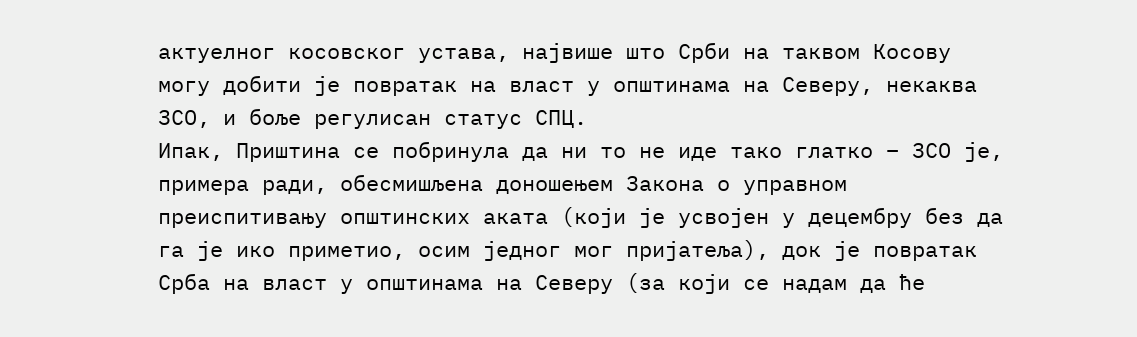актуелног косовског устава, највише што Срби на таквом Косову могу добити је повратак на власт у општинама на Северу, некаква ЗСО, и боље регулисан статус СПЦ.
Ипак, Приштина се побринула да ни то не иде тако глатко – ЗСО је, примера ради, обесмишљена доношењем Закона о управном преиспитивању општинских аката (који је усвојен у децембру без да га је ико приметио, осим једног мог пријатеља), док је повратак Срба на власт у општинама на Северу (за који се надам да ће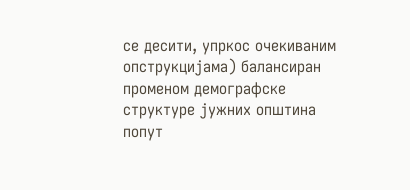се десити, упркос очекиваним опструкцијама) балансиран променом демографске структуре јужних општина попут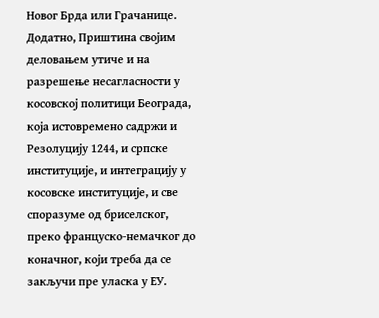Новог Брда или Грачанице.
Додатно, Приштина својим деловањем утиче и на разрешење несагласности у косовској политици Београда, која истовремено садржи и Резолуцију 1244, и српске институције, и интеграцију у косовске институције, и све споразуме од бриселског, преко француско-немачког до коначног, који треба да се закључи пре уласка у ЕУ.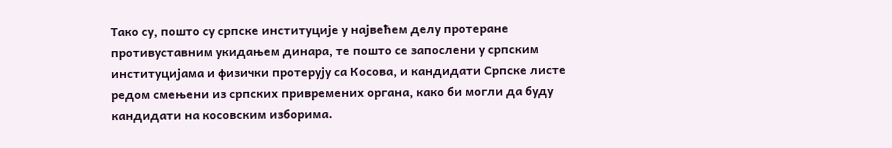Тако су, пошто су српске институције у највећем делу протеране противуставним укидањем динара, те пошто се запослени у српским институцијама и физички протерују са Косова, и кандидати Српске листе редом смењени из српских привремених органа, како би могли да буду кандидати на косовским изборима.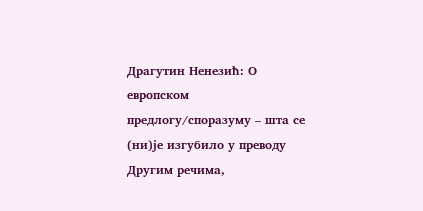Драгутин Ненезић: О европском предлогу/споразуму – шта се (ни)је изгубило у преводу
Другим речима,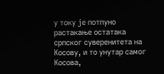у току је потпуно растакање остатака српског суверенитета на Косову, и то унутар самог Косова,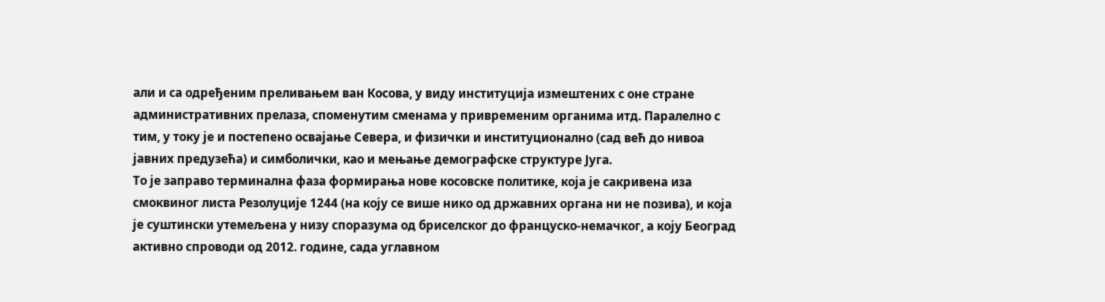али и са одређеним преливањем ван Косова, у виду институција измештених с оне стране административних прелаза, споменутим сменама у привременим органима итд. Паралелно с тим, у току је и постепено освајање Севера, и физички и институционално (сад већ до нивоа јавних предузећа) и симболички, као и мењање демографске структуре Југа.
То је заправо терминална фаза формирања нове косовске политике, која је сакривена иза смоквиног листа Резолуције 1244 (на коју се више нико од државних органа ни не позива), и која је суштински утемељена у низу споразума од бриселског до француско-немачког, а коју Београд активно спроводи од 2012. године, сада углавном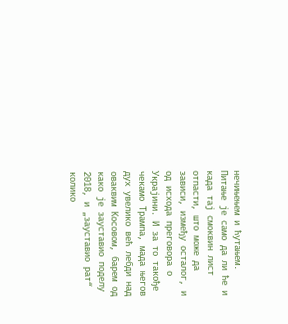нечињењем и ћутањем.
Питање је само да ли ће и када тај смоквин лист отпасти, што може да зависи, између осталог, и од исхода преговора о Украјини. И за то такође чекамо Трампа, мада његов дух увелико већ лебди над оваквим Косовом, барем од како је зауставио поделу 2018, и „зауставио рат“ колико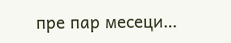пре пар месеци…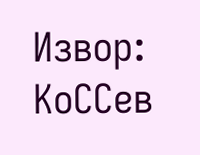Извор: КоССев